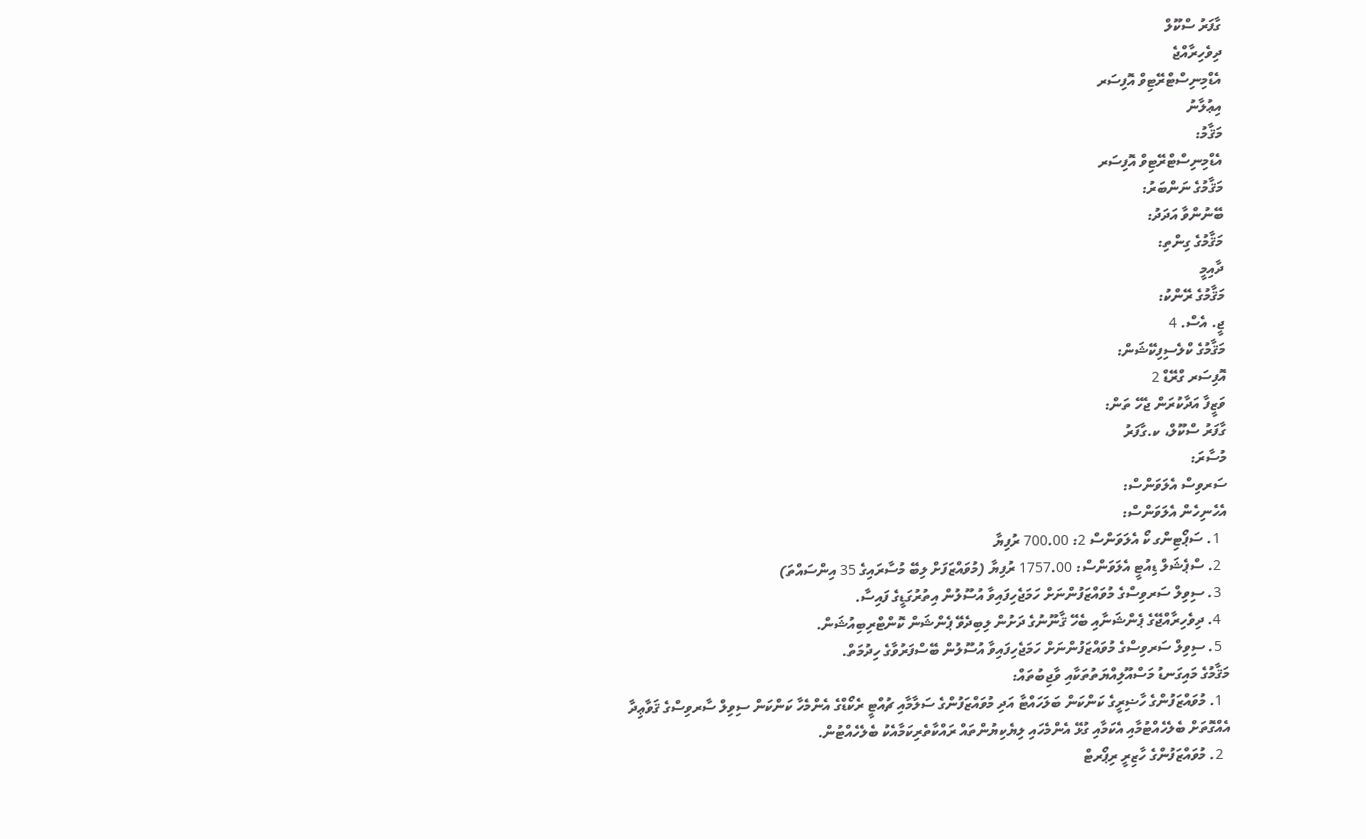ގާފަރު ސްކޫލް
ދިވެހިރާއްޖެ
އެޑްމިނިސްޓްރޭޓިވް އޮފިސަރ
އިޢުލާނު
މަޤާމު:
އެޑްމިނިސްޓްރޭޓިވް އޮފިސަރ
މަޤާމުގެ ނަންބަރު:
ބޭނުންވާ އަދަދު:
މަޤާމުގެ ގިންތި:
ދާއިމީ
މަޤާމުގެ ރޭންކު:
ޖީ. އެސް. 4
މަޤާމުގެ ކްލެސިފިކޭޝަން:
އޮފިސަރ ގްރޭޑް 2
ވަޒީފާ އަދާކުރަން ޖެހޭ ތަން:
ގާފަރު ސްކޫލް، ކ.ގާފަރު
މުސާރަ:
ސަރވިސް އެލަވަންސް:
އެހެނިހެން އެލަވަންސް:
  1. ސަޕޯޓިންގ ކޯ އެލަވަންސް 2: 700.00 ރުފިޔާ
  2. ސްޕެޝަލް ޑިއުޓީ އެލަވަންސް: 1757.00 ރުފިޔާ (މުވައްޒަފަށް ލިބޭ މުސާރައިގެ 35 އިންސައްތަ)
  3. ސިވިލް ސަރވިސްގެ މުވައްޒަފުންނަށް ހަމަޖެހިފައިވާ އުސޫލުން އިތުރުގަޑީގެ ފައިސާ.
  4. ދިވެހިރާއްޖޭގެ ޕެންޝަނާއި ބެހޭ ޤާނޫނުގެ ދަށުން ލިބިދެވޭ ޕެންޝަން ކޮންޓްރިބިއުޝަން.
  5. ސިވިލް ސަރވިސްގެ މުވައްޒަފުންނަށް ހަމަޖެހިފައިވާ އުސޫލުން ބޭސްފަރުވާގެ ހިދުމަތް.
މަޤާމުގެ މައިގަނޑު މަސްއޫލިއްޔަތުތަކާއި ވާޖިބުތައް:
  1. މުވައްޒަފުންގެ ހާޟިރީގެ ކަންކަން ބަލަހައްޓާ އަދި މުވައްޒަފުންގެ ސަލާމާއި ޗުއްޓީ ރެކޯޑްގެ އެންމެހާ ކަންކަން ސިވިލް ސާރވިސްގެ ޤަވާޢިދާ އެއްގޮތަށް ބެލެހެއްޓުމާއި އެކަމާއި ގުޅޭ އެންމެހައި ލިޔެކިޔުންތައް ރައްކާތެރިކަމާއެކު ބެލެހެއްޓުން.
  2. މުވައްޒަފުންގެ ހާޒިރީ ރިޕޯރޓް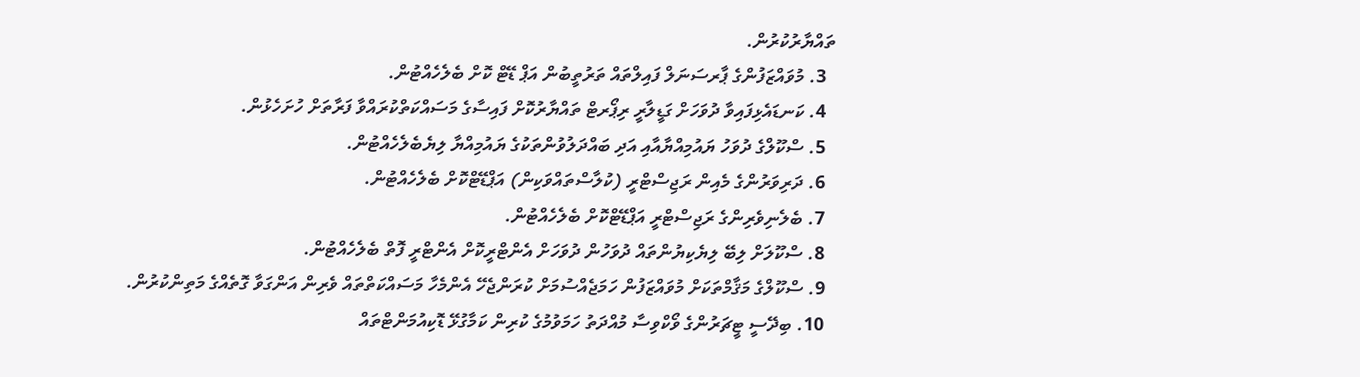ތައްޔާރުކުރުން.
  3. މުވައްޒަފުންގެ ޕާރސަނަލް ފައިލްތައް ތަރުތީބުން އަޕް ޑޭޓް ކޮށް ބެލެހެއްޓުން.
  4. ކަނޑައެޅިފައިވާ ދުވަހަށް ގަޑީލާރީ ރިޕޯރޓް ތައްޔާރުކޮށް ފައިސާގެ މަސައްކަތްކުރައްވާ ފަރާތަށް ހުށަހެޅުން.
  5. ސްކޫލްގެ ދުވަހު ޔައުމިއްޔާއާއި އަދި ބައްދަލުވުންތަކުގެ ޔައުމިއްޔާ ލިޔެބެލެހެއްޓުން.
  6. ދަރިވަރުންގެ މެއިން ރަޖިސްޓްރީ (ކުލާސްތައްވަކިން) އަޕްޑޭޓްކޮށް ބެލެހެއްޓުން.
  7. ބެލެނިވެރިންގެ ރަޖިސްޓްރީ އަޕްޑޭޓްކޮށް ބެލެހެއްޓުން.
  8. ސްކޫލަށް ލިބޭ ލިޔެކިޔުންތައް ދުވަހުން ދުވަހަށް އެންޓްރީކޮށް އެންޓްރީ ފޮތް ބެލެހެއްޓުން.
  9. ސްކޫލްގެ މަޤާމްތަކަށް މުވައްޒަފުން ހަމަޖެއްސުމަށް ކުރަންޖެހޭ އެންމެހާ މަސައްކަތްތައް ވެރިން އަންގަވާ ގޮތެއްގެ މަތިންކުރުން.
  10. ބިދޭސީ ޓީޗަރުންގެ ވޯކްވިސާ މުއްދަތު ހަމަވުމުގެ ކުރިން ކަމާގުޅޭ ޑޮކިއުމަންޓްތައް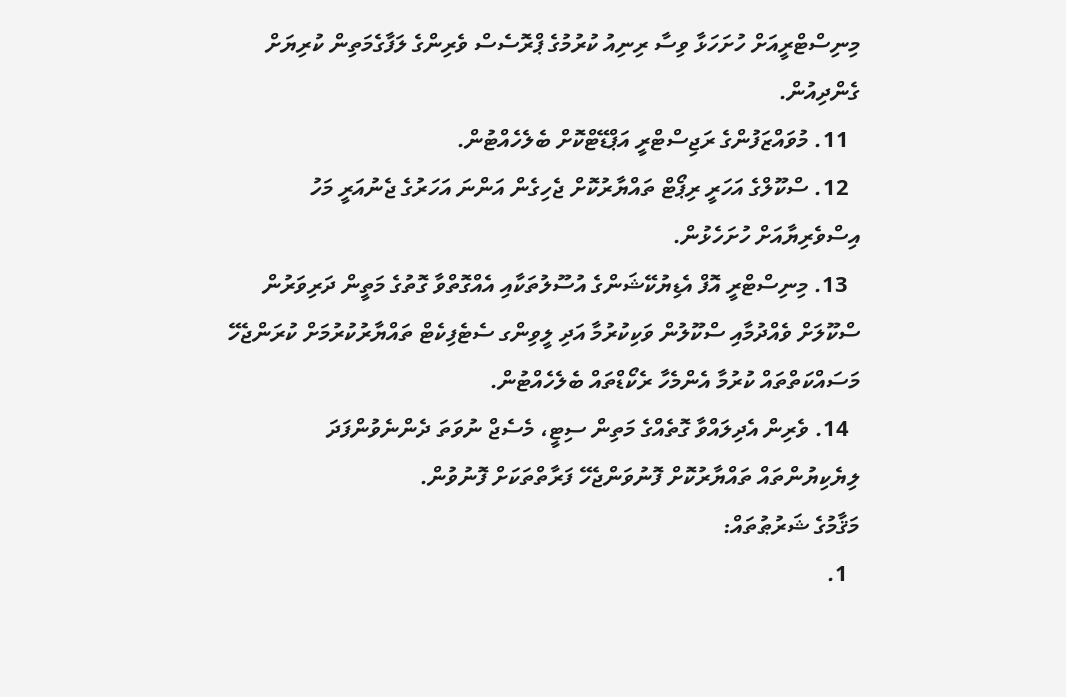މިނިސްޓްރީއަށް ހުށަހަޅާ ވިސާ ރިނިއު ކުރުމުގެ ޕްރޮސެސް ވެރިންގެ ލަފާގެމަތިން ކުރިޔަށް ގެންދިއުން.
  11. މުވައްޒަފުންގެ ރަޖިސްޓްރީ އަޕްޑޭޓްކޮށް ބެލެހެއްޓުން.
  12. ސްކޫލްގެ އަހަރީ ރިޕޯޓް ތައްޔާރުކޮށް ޖެހިގެން އަންނަ އަހަރުގެ ޖެނުއަރީ މަހު އިސްވެރިޔާއަށް ހުށަހެޅުން.
  13. މިނިސްޓްރީ އޮފް އެޑިޔުކޭޝަންގެ އުސޫލުތަކާއި އެއްގޮތްވާ ގޮތުގެ މަތީން ދަރިވަރުން ސްކޫލަށް ވެއްދުމާއި ސްކޫލުން ވަކިކުރުމާ އަދި ލީވިންގ ސެޓެފިކެޓް ތައްޔާރުކުރުމަށް ކުރަންޖެހޭ މަސައްކަތްތައް ކުރުމާ އެންމެހާ ރެކޯޑްތައް ބެލެހެއްޓުން.
  14. ވެރިން އެދިލައްވާ ގޮތެއްގެ މަތިން ސިޓީ، މެސެޖް ނުވަތަ ދެންނެވުންފަދަ ލިޔެކިޔުންތައް ތައްޔާރުކޮށް ފޮނުވަންޖެހޭ ފަރާތްތަކަށް ފޮނުވުން.
މަޤާމުގެ ޝަރުޠުތައް:
  1.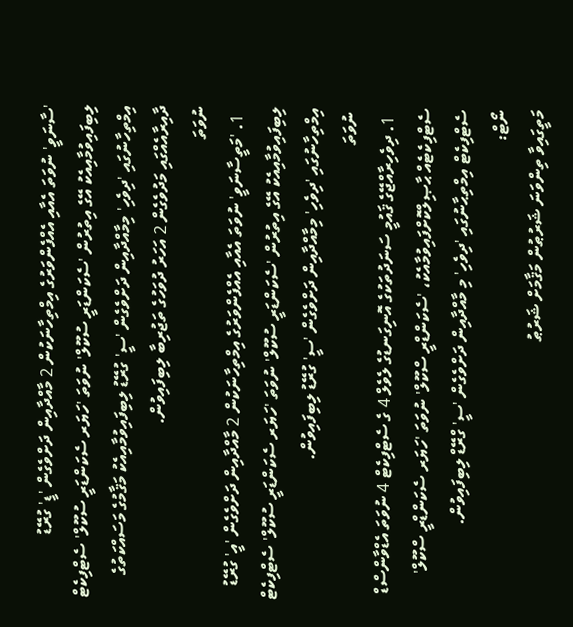'ސާނަވީ' ނުވަތަ އެއާއި އެއްފެންވަރުގެ އިމްތިހާނަކުން 2 މާއްދާއިން ދަށްވެގެން 'ޑީ' ގުރޭޑު ލިބިފައިވުމާއިއެކު އޭގެ އިތުރުން 'ސެކަންޑަރީ ސުކޫލް' ނުވަތަ 'ހަޔަރ ސެކަންޑަރީ ސުކޫލް' ސެޓްފިކެޓް އިމްތިހާނުގައި 'ދިވެހި' މިމާއްދާއިން ދަށްވެގެން 'ސީ' ގުރޭޑު ލިބިފައިވުމާއިއެކު މަޤާމުގެ މަސައްކަތުގެ ދާއިރާއެއްގައި މަދުވެގެން 2 އަހަރު ދުވަހުގެ ތަޖުރިބާ ލިބިފައިވުން.
ނުވަތަ
  1. 'މަތީސާނަވީ' ނުވަތަ އެއާއި އެއްފެންވަރުގެ އިމްތިހާނަކުން 2 މާއްދާއިން ދަށްވެގެން 'އީ' ގުރޭޑު ލިބިފައިވުމާއިއެކު އޭގެ އިތުރުން 'ސެކަންޑަރީ ސުކޫލް' ނުވަތަ 'ހަޔަރ ސެކަންޑަރީ ސުކޫލް' ސެޓްފިކެޓް އިމްތިހާނުގައި 'ދިވެހި' މިމާއްދާއިން ދަށްވެގެން 'ސީ' ގުރޭޑު ލިބިފައިވުން.
 ނުވަތަ
  1. ދިވެހިރާއްޖޭގެ ޤައުމީ ސަނަދުތަކުގެ އޮނިގަނޑުގެ ލެވެލް 4 ގެ ސެޓްފިކެޓް 4 ނުވަތަ އެޑްވާންސްޑް ސެޓްފިކެޓެއް ޙާޞިލްކޮށްފައިވުމާއެކު، 'ސެކަންޑްރީ ސްކޫލް' ނުވަތަ 'ހަޔަރ ސެކަންޑްރީ ސްކޫލް' ސެޓްފިކެޓް އިމްތިޙާނުގައި 'ދިވެހި' މި މާއްދާއިން ދަށްވެގެން 'ސީ' ގްރޭޑް ލިބިފައިވުން.
ނޯޓް:
މަތީގައިވާ ތިންވަނަ ޝަރުޠުން މަޤާމަށް ޝަރުޠު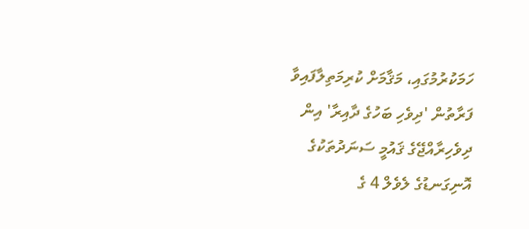ހަމަކުރުމުގައި، މަޤާމަށް ކުރިމަތިލާފައިވާ ފަރާތުން 'ދިވެހި ބަހުގެ ދާއިރާ' އިން ދިވެހިރާއްޖޭގެ ޤައުމީ ސަނަދުތަކުގެ އޮނިގަނޑުގެ ލެވެލް 4 ގެ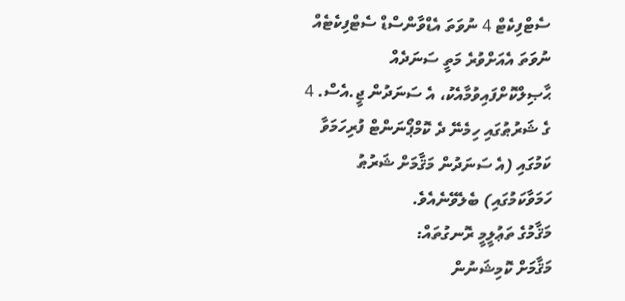ސެޓްފިކެޓް 4 ނުވަތަ އެޑްވާންސްޑް ސެޓްފިކެޓެއް ނުވަތަ އެއަށްވުރެ މަތީ ސަނަދެއް ޙާޞިލްކޮށްފައިވުމާއެކު، އެ ސަނަދުން ޖީ.އެސް. 4 ގެ ޝަރުޠުގައި ހިމެނޭ ދެ ކޮމްޕޯނަންޓް ފުރިހަމަވާ ކަމުގައި (އެ ސަނަދުން މަޤާމަށް ޝަރުޠު ހަމަވާކަމުގައި) ބެލެވޭނެއެވެ.
މަޤާމުގެ ތަޢުލީމީ ރޮނގުތައް:
މަޤާމަށް ކޮމިޝަނުން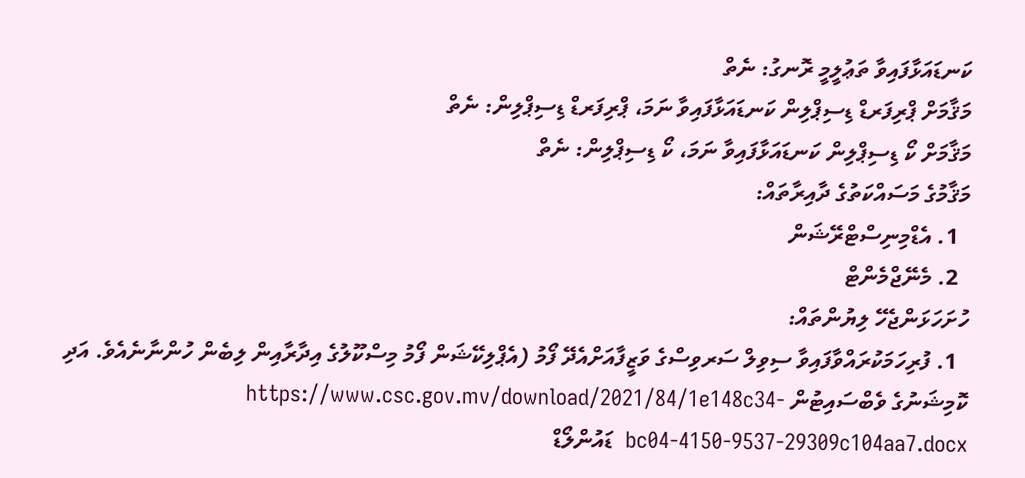ކަނޑައަޅާފައިވާ ތަޢުލީމީ ރޮނގު: ނެތް
މަޤާމަށް ޕްރިފަރޑް ޑިސިޕްލިން ކަނޑައަޅާފައިވާ ނަމަ، ޕްރިފަރޑް ޑިސިޕްލިން: ނެތް
މަޤާމަށް ކޯ ޑިސިޕްލިން ކަނޑައަޅާފައިވާ ނަމަ، ކޯ ޑިސިޕްލިން: ނެތް
މަޤާމުގެ މަސައްކަތުގެ ދާއިރާތައް:
  1. އެޑްމިނިސްޓްރޭޝަން
  2. މެނޭޖްމެންޓް
ހުށަހަޅަންޖެހޭ ލިޔުންތައް:
  1. ފުރިހަމަކުރައްވާފައިވާ ސިވިލް ސަރވިސްގެ ވަޒީފާއަށްއެދޭ ފޯމު (އެޕްލިކޭޝަން ފޯމު މިސްކޫލުގެ އިދާރާއިން ލިބެން ހުންނާނެއެވެ. އަދި ކޮމިޝަނުގެ ވެބްސައިޓުން https://www.csc.gov.mv/download/2021/84/1e148c34-bc04-4150-9537-29309c104aa7.docx  ޑައުންލޯޑް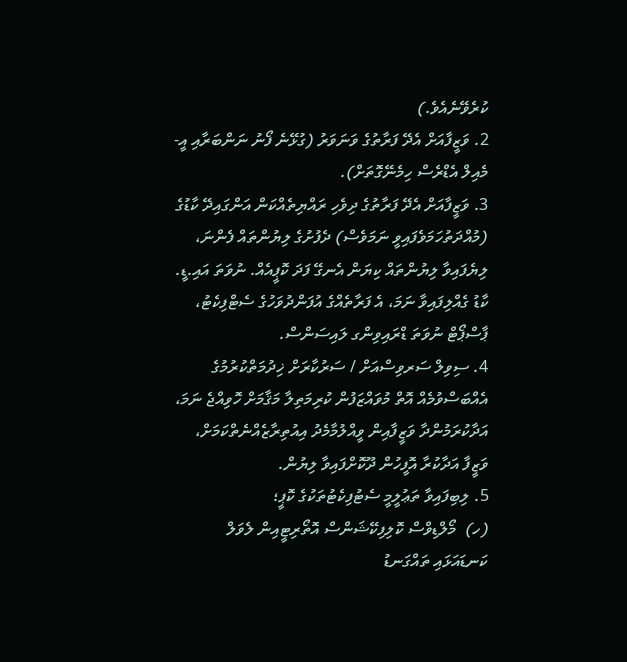ކުރެވޭނެއެވެ.)
2. ވަޒީފާއަށް އެދޭ ފަރާތުގެ ވަނަވަރު (ގުޅޭނެ ފޯނު ނަންބަރާއި އީ-މެއިލް އެޑްރެސް ހިމެނޭގޮތަށް).
3. ވަޒީފާއަށް އެދޭ ފަރާތުގެ ދިވެހި ރައްޔިތެއްކަން އަންގައިދޭ ކާޑުގެ (މުއްދަތުހަމަވެފައިވީ ނަމަވެސް) ދެފުށުގެ ލިޔުންތައް ފެންނަ، ލިޔެފައިވާ ލިޔުންތައް ކިޔަން އެނގޭ ފަދަ ކޮޕީއެއް. ނުވަތަ އައި.ޑީ. ކާޑު ގެއްލިފައިވާ ނަމަ، އެ ފަރާތެއްގެ އުފަންދުވަހުގެ ސެޓްފިކެޓު، ޕާސްޕޯޓް ނުވަތަ ޑްރައިވިންގ ލައިސަންސް.
4. ސިވިލް ސަރވިސްއަށް / ސަރުކާރަށް ޚިދުމަތްކުރުމުގެ އެއްބަސްވުމެއް އޮތް މުވައްޒަފުން ކުރިމަތިލާ މަޤާމަށް ހޮވިއްޖެ ނަމަ، އަދާކުރަމުންދާ ވަޒީފާއިން ވީއްލުމާމެދު އިއުތިރާޒެއްނެތްކަމަށް، ވަޒީފާ އަދާކުރާ އޮފީހުން ދޫކޮށްފައިވާ ލިޔުން.
5. ލިބިފައިވާ ތަޢުލީމީ ސެޓުފިކެޓުތަކުގެ ކޮޕީ؛
(ހ)  މޯލްޑިވްސް ކޮލިފިކޭޝަންސް އޮތޯރިޓީއިން ލެވަލް ކަނޑައަޅައި ތައްގަނޑު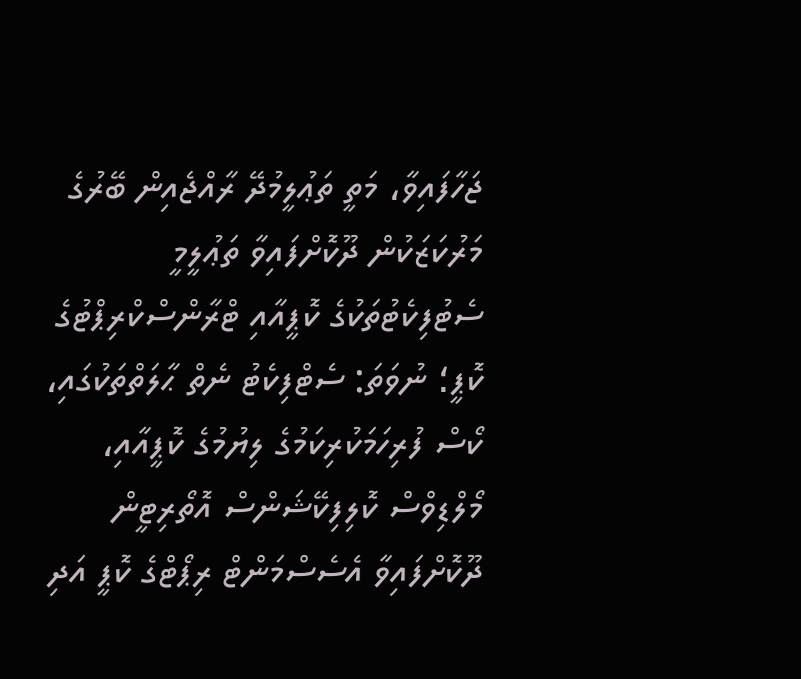ޖަހާފައިވާ، މަތީ ތަޢުލީމުދޭ ރާއްޖެއިން ބޭރުގެ މަރުކަޒަކުން ދޫކޮށްފައިވާ ތަޢުލީމީ ސެޓުފިކެޓުތަކުގެ ކޮޕީއާއި ޓްރާންސްކްރިޕްޓުގެ ކޮޕީ؛ ނުވަތަ: ސެޓްފިކެޓު ނެތް ޙާލަތްތަކުގައި، ކޯސް ފުރިހަމަކުރިކަމުގެ ލިޔުމުގެ ކޮޕީއާއި، މޯލްޑިވްސް ކޮލިފިކޭޝަންސް އޮތޯރިޓީން ދޫކޮށްފައިވާ އެސެސްމަންޓް ރިޕޯޓްގެ ކޮޕީ އަދި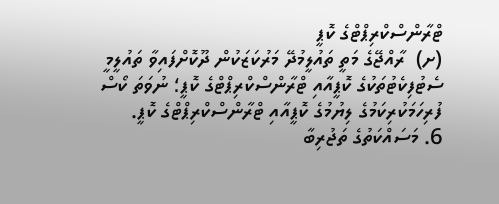ޓްރާންސްކްރިޕްޓްގެ ކޮޕީ
(ށ)  ރާއްޖޭގެ މަތީ ތައުލީމުދޭ މަރުކަޒަކުން ދޫކޮށްފައިވާ ތައުލީމީ ސެޓުފިކެޓުތަކުގެ ކޮޕީއާއި ޓްރާންސްކްރިޕްޓްގެ ކޮޕީ؛ ނުވަތަ ކޯސް ފުރިހަމަކުރިކަމުގެ ލިޔުމުގެ ކޮޕީއާއި ޓްރާންސްކްރިޕްޓްގެ ކޮޕީ.
6. މަސައްކަތުގެ ތަޖުރިބާ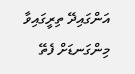އަންގައިދޭ ތިރީގައިވާ މިންގަނޑަށް ފެތޭ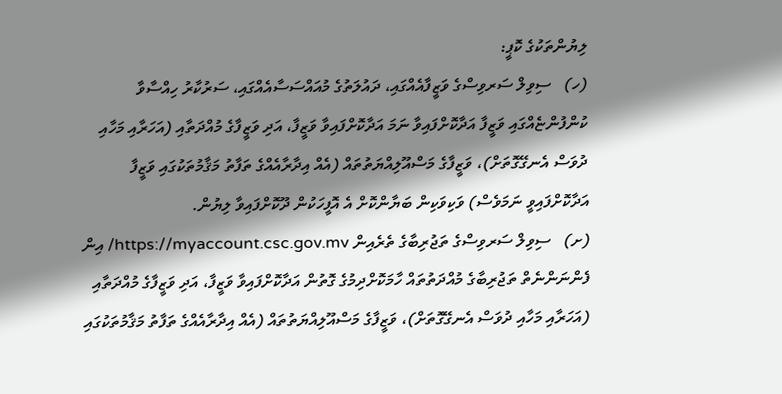ލިޔުންތަކުގެ ކޮޕީ:
(ހ)   ސިވިލް ސަރވިސްގެ ވަޒީފާއެއްގައި، ދައުލަތުގެ މުއައްސަސާއެއްގައި، ސަރުކާރު ހިއްސާވާ ކުންފުންޏެއްގައި ވަޒީފާ އަދާކޮށްފައިވާ ނަމަ އަދާކޮށްފައިވާ ވަޒީފާ، އަދި ވަޒީފާގެ މުއްދަތާއި (އަހަރާއި މަހާއި ދުވަސް އެނގޭގޮތަށް)، ވަޒީފާގެ މަސްއޫލިއްޔަތުތައް (އެއް އިދާރާއެއްގެ ތަފާތު މަޤާމުތަކުގައި ވަޒީފާ އަދާކޮށްފައިވީ ނަމަވެސް) ވަކިވަކިން ބަޔާންކޮށް އެ އޮފީހަކުން ދޫކޮށްފައިވާ ލިޔުން.
(ށ)   ސިވިލް ސަރވިސްގެ ތަޖުރިބާގެ ތެރެއިން https://myaccount.csc.gov.mv/ އިން ފެންނަންނެތް ތަޖުރިބާގެ މުއްދަތުތައް ހާމަކޮށްދިމުގެ ގޮތުން އަދާކޮށްފައިވާ ވަޒީފާ، އަދި ވަޒީފާގެ މުއްދަތާއި (އަހަރާއި މަހާއި ދުވަސް އެނގޭގޮތަށް)، ވަޒީފާގެ މަސްއޫލިއްޔަތުތައް (އެއް އިދާރާއެއްގެ ތަފާތު މަޤާމުތަކުގައި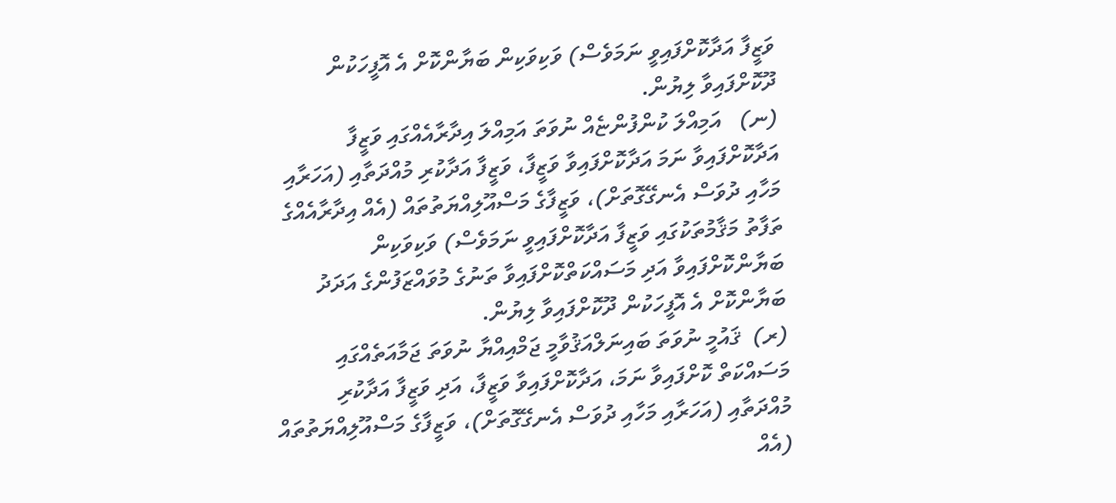ވަޒީފާ އަދާކޮށްފައިވީ ނަމަވެސް) ވަކިވަކިން ބަޔާންކޮށް އެ އޮފީހަކުން ދޫކޮށްފައިވާ ލިޔުން.
(ނ)   އަމިއްލަ ކުންފުންޏެއް ނުވަތަ އަމިއްލަ އިދާރާއެއްގައި ވަޒީފާ އަދާކޮށްފައިވާ ނަމަ އަދާކޮށްފައިވާ ވަޒީފާ، ވަޒީފާ އަދާކުރި މުއްދަތާއި (އަހަރާއި މަހާއި ދުވަސް އެނގޭގޮތަށް)، ވަޒީފާގެ މަސްއޫލިއްޔަތުތައް (އެއް އިދާރާއެއްގެ ތަފާތު މަޤާމުތަކުގައި ވަޒީފާ އަދާކޮށްފައިވީ ނަމަވެސް) ވަކިވަކިން ބަޔާންކޮށްފައިވާ އަދި މަސައްކަތްކޮށްފައިވާ ތަނުގެ މުވައްޒަފުންގެ އަދަދު ބަޔާންކޮށް އެ އޮފީހަކުން ދޫކޮށްފައިވާ ލިޔުން.
(ރ)  ޤައުމީ ނުވަތަ ބައިނަލްއަޤުވާމީ ޖަމްއިއްޔާ ނުވަތަ ޖަމާއަތެއްގައި މަސައްކަތް ކޮށްފައިވާ ނަމަ، އަދާކޮށްފައިވާ ވަޒީފާ، އަދި ވަޒީފާ އަދާކުރި މުއްދަތާއި (އަހަރާއި މަހާއި ދުވަސް އެނގޭގޮތަށް)، ވަޒީފާގެ މަސްއޫލިއްޔަތުތައް (އެއް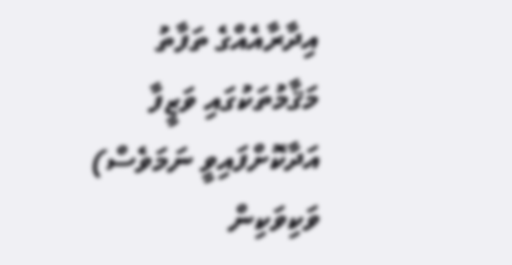އިދާރާއެއްގެ ތަފާތު މަޤާމުތަކުގައި ވަޒީފާ އަދާކޮށްފައިވީ ނަމަވެސް) ވަކިވަކިން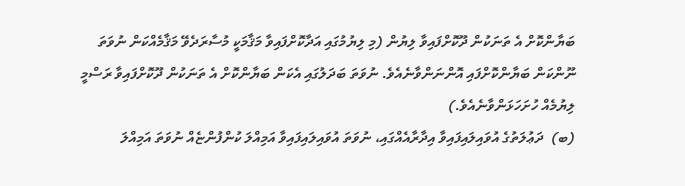ބަޔާންކޮށް އެ ތަނަކުން ދޫކޮށްފައިވާ ލިޔުން (މި ލިޔުމުގައި އަދާކޮށްފައިވާ މަޤާމަކީ މުސާރަދެވޭ މަޤާމެއްކަން ނުވަތަ ނޫންކަން ބަޔާންކޮށްފައި އޮންނަންވާނެއެވެ. ނުވަތަ ބަދަލުގައި އެކަން ބަޔާންކޮށް އެ ތަނަކުން ދޫކޮށްފައިވާ ރަސްމީ ލިޔުމެއް ހުށަހަޅަންވާނެއެވެ.)
(ބ)  ދަޢުލަތުގެ އުވައިލައިފައިވާ އިދާރާއެއްގައި، ނުވަތަ އުވައިލައިފައިވާ އަމިއްލަ ކުންފުންޏެއް ނުވަތަ އަމިއްލަ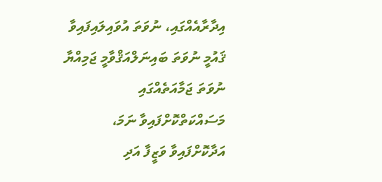އިދާރާއެއްގައި، ނުވަތަ އުވައިލައިފައިވާ ޤައުމީ ނުވަތަ ބައިނަލްއަޤްވާމީ ޖަމިއްޔާ ނުވަތަ ޖަމާއަތެއްގައި މަސައްކަތްކޮށްފައިވާ ނަމަ، އަދާކޮށްފައިވާ ވަޒީފާ އަދި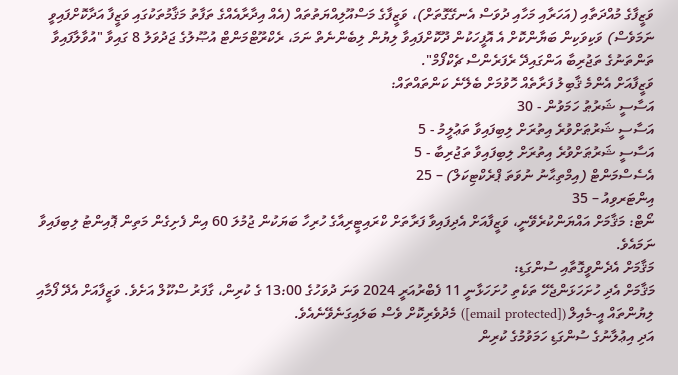ވަޒީފާގެ މުއްދަތާއި (އަހަރާއި މަހާއި ދުވަސް އެނގޭގޮތަށް)، ވަޒީފާގެ މަސްއޫލިއްޔަތުތައް (އެއް އިދާރާއެއްގެ ތަފާތު މަޤާމުތަކުގައި ވަޒީފާ އަދާކޮށްފައިވީ ނަމަވެސް) ވަކިވަކިން ބަޔާންކޮށް އެ އޮފީހަކުން ދޫކޮށްފައިވާ ލިޔުން ލިބެންނެތް ނަމަ، ރެކްރޫޓްމަންޓް އުޞޫލުގެ ޖަދުވަލު 8 ގައިވާ "އުވާލާފައިވާ ތަންތަނުގެ ތަޖުރިބާ އަންގައިދޭ ރެފަރެންސް ޗެކްފޯމް".
ވަޒީފާއަށް އެންމެ ޤާބިލު ފަރާތެއް ހޮވުމަށް ބެލޭނެ ކަންތައްތައް:
އަސާސީ ޝަރުޠު ހަމަވުން - 30
އަސާސީ ޝަރުޠަށްވުރެ އިތުރަށް ލިބިފައިވާ ތަޢުލީމު - 5
އަސާސީ ޝަރުޠަށްވުރެ އިތުރަށް ލިބިފައިވާ ތަޖުރިބާ - 5
އެސެސްމަންޓް (އިމްތިޙާނު ނުވަތަ ޕްރެކްޓިކަލް) – 25
އިންޓަރވިއު – 35
ނޯޓް: މަޤާމަށް އައްޔަންކުރެވޭނީ، ވަޒީފާއަށް އެދިފައިވާ ފަރާތަށް ކްރައިޓީރިއާގެ ހުރިހާ ބަޔަކުން ޖުމުލަ 60 އިން ފެށިގެން މަތިން ޕޮއިންޓު ލިބިފައިވާ ނަމައެވެ.
މަޤާމަށް އެދެންވީގޮތާއި ސުންގަޑި:
މަޤާމަށް އެދި ހުށަހަޅަންޖެހޭ ތަކެތި ހުށަހަޅާނީ 11 ފެބްރުއަރީ 2024 ވަނަ ދުވަހުގެ 13:00 ގެ ކުރިން، ގާފަރު ސްކޫލް އަށެވެ. ވަޒީފާއަށް އެދޭ ފޯމާއި ލިޔުންތައް އީ-މެއިލް ([email protected]) މެދުވެރިކޮށް ވެސް ބަލައިގަނެވޭނެއެވެ.
އަދި އިޢުލާނުގެ ސުންގަޑި ހަމަވުމުގެ ކުރިން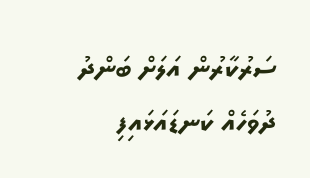ސަރުކާރުން އަލަށް ބަންދު ދުވަހެއް ކަނޑައަޅައިފި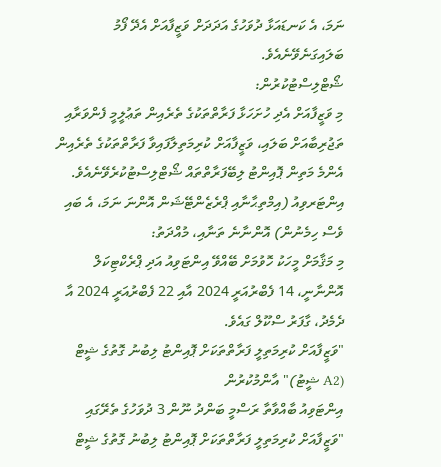ނަމަ، އެ ކަނޑައަޅާ ދުވަހުގެ އަދަދަށް ވަޒީފާއަށް އެދޭ ފޯމު ބަލައިގަނެވޭނެއެވެ.
ޝޯޓްލިސްޓުކުރުން:
މި ވަޒީފާއަށް އެދި ހުށަހަޅާ ފަރާތްތަކުގެ ތެރެއިން ތަޢުލީމީ ފެންވަރާއި ތަޖުރިބާއަށް ބަލައި، ވަޒީފާއަށް ކުރިމަތިލާފައިވާ ފަރާތްތަކުގެ ތެރެއިން އެންމެ މަތިން ޕޮއިންޓު ލިބޭފަރާތްތައް ޝޯޓްލިސްޓުކުރެވޭނެއެވެ.
އިންޓަރވިއު (އިމްތިޙާނާއި ޕްރެޒެންޓޭޝަން އޮންނަ ނަމަ، އެ ބައި ވެސް ހިމެނުން) އޮންނާނެ ތަނާއި، މުއްދަތު:
މި މަޤާމަށް މީހަކު ހޮވުމަށް ބޭއްވޭ އިންޓަވިއު އަދި ޕްރެކްޓިކަލް އޮންނާނީ، 14 ފެބްރުއަރީ 2024 އާއި 22 ފެބްރުއަރީ 2024 އާ ދެމެދު، ގާފަރު ސްކޫލް ގައެވެ.
"ވަޒީފާއަށް ކުރިމަތިލީ ފަރާތްތަކަށް ޕޮއިންޓު ލިބުނު ގޮތުގެ ޝީޓް (A2 ޝީޓު)" އާންމުކުރުން
އިންޓަވިއު ބާއްވާތާ ރަސްމީ ބަންދު ނޫން 3 ދުވަހުގެ ތެރޭގައި "ވަޒީފާއަށް ކުރިމަތިލީ ފަރާތްތަކަށް ޕޮއިންޓު ލިބުނު ގޮތުގެ ޝީޓް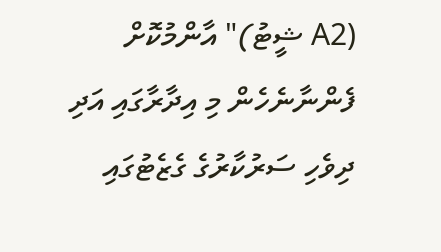(A2 ޝީޓު)" އާންމުކޮށް ފެންނާނެހެން މި އިދާރާގައި އަދި ދިވެހި ސަރުކާރުގެ ގެޒެޓުގައި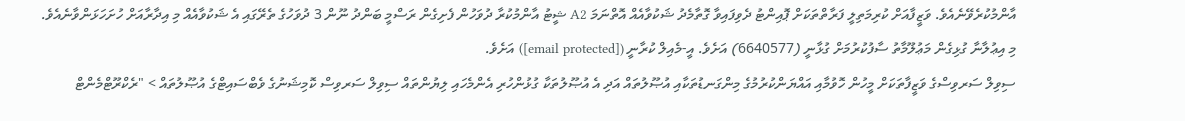އާންމުކުރެވޭނެއެވެ. ވަޒީފާއަށް ކުރިމަތިލީ ފަރާތްތަކަށް ޕޮއިންޓު ދެވިފައިވާ ގޮތާމެދު ޝަކުވާއެއް އޮތްނަމަ A2 ޝީޓު އާންމުކުރާ ދުވަހުން ފެށިގެން ރަސްމީ ބަންދު ނޫން 3 ދުވަހުގެ ތެރޭގައި އެ ޝަކުވާއެއް މި އިދާރާއަށް ހުށަހަޅަންވާނެއެވެ.
މި އިޢުލާނާ ގުޅިގެން މަޢުލޫމާތު ސާފުކުރުމަށް ގުޅާނީ (6640577) އަށެވެ. އީ-މެއިލް ކުރާނީ ([email protected]) އަށެވެ.
ސިވިލް ސަރވިސްގެ ވަޒީފާތަކަށް މީހުން ހޮވުމާއި އައްޔަންކުރުމުގެ މިންގަނޑުތަކާއި އުޞޫލުތައް އަދި އެ އުޞޫލުތަކާ ގުޅުންހުރި އެންމެހައި ލިޔުންތައް ސިވިލް ސަރވިސް ކޮމިޝަނުގެ ވެބްސައިޓްގެ އުޞޫލުތައް > "ރެކްރޫޓްމެންޓް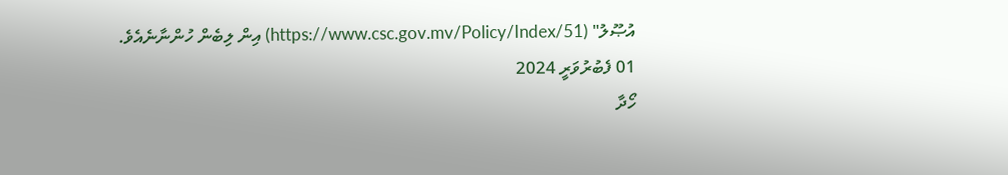އުޞޫލު" (https://www.csc.gov.mv/Policy/Index/51) އިން ލިބެން ހުންނާނެއެވެ.
01 ފެބުރުވަރީ 2024
ހޯދާ